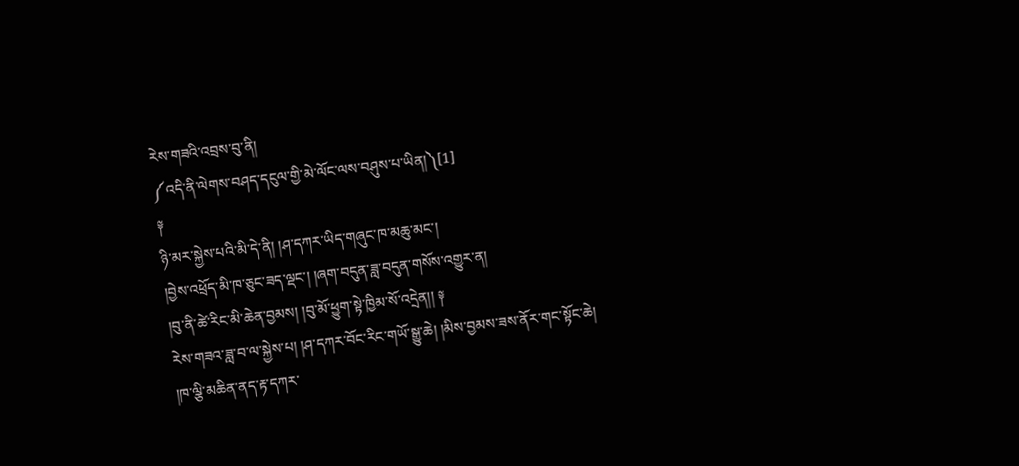རེས་གཟའི་འབྲས་བུ་ནི།
༼འདི་ནི་ལེགས་བཤད་དངུལ་གྱི་མེ་ལོང་ལས་བཤུས་པ་ཡིན།༽[1]
༈
ཉི་མར་སྐྱེས་པའི་མི་དེ་ནི། །ཤ་དཀར་ཡིད་གཞུང་ཁ་མཆུ་མང་།
།བྱེས་འཕྲོད་མི་ཁ་ཅུང་ཟད་ལྡང་། །ཞག་བདུན་ཟླ་བདུན་གསོས་འགྱུར་ན།
།བུ་ནི་ཚེ་རིང་མི་ཆེན་བྱམས། །བུ་མོ་ཕྱུག་སྟེ་ཁྱིམ་སོ་འདྲེན།། ༈
རེས་གཟའ་ཟླ་བ་ལ་སྐྱེས་པ། །ཤ་དཀར་བོང་རིང་གཡོ་སྒྱུ་ཆེ། །མིས་བྱམས་ཟས་ནོར་གང་སྟོང་ཆེ།
།ཁ་ལྕི་མཆིན་ནད་རྟ་དཀར་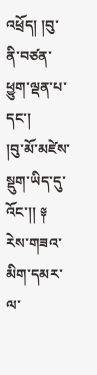འཕྲོད། །བུ་ནི་བཙན་ཕྱུག་ལྡན་པ་དང་།
།བུ་མོ་མཛེས་སྡུག་ཡིད་དུ་འོང་།། ༈ རེས་གཟའ་མིག་དམར་ལ་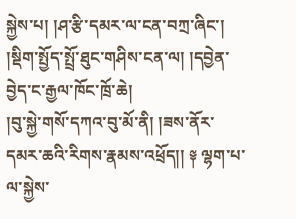སྐྱེས་པ། །ཤ་རྩི་དམར་ལ་ངན་བཀྲ་ཞིང་།
།སྡིག་སྤྱོད་སྤྲོ་ཐུང་གཤིས་ངན་ལ། །དབྱེན་བྱེད་ང་རྒྱལ་ཁོང་ཁྲོ་ཆེ།
།བུ་སྐྱེ་གསོ་དཀའ་བུ་མོ་ནི། །ཟས་ནོར་དམར་ཆའི་རིགས་རྣམས་འཕྲོད།། ༈ ལྷག་པ་ལ་སྐྱེས་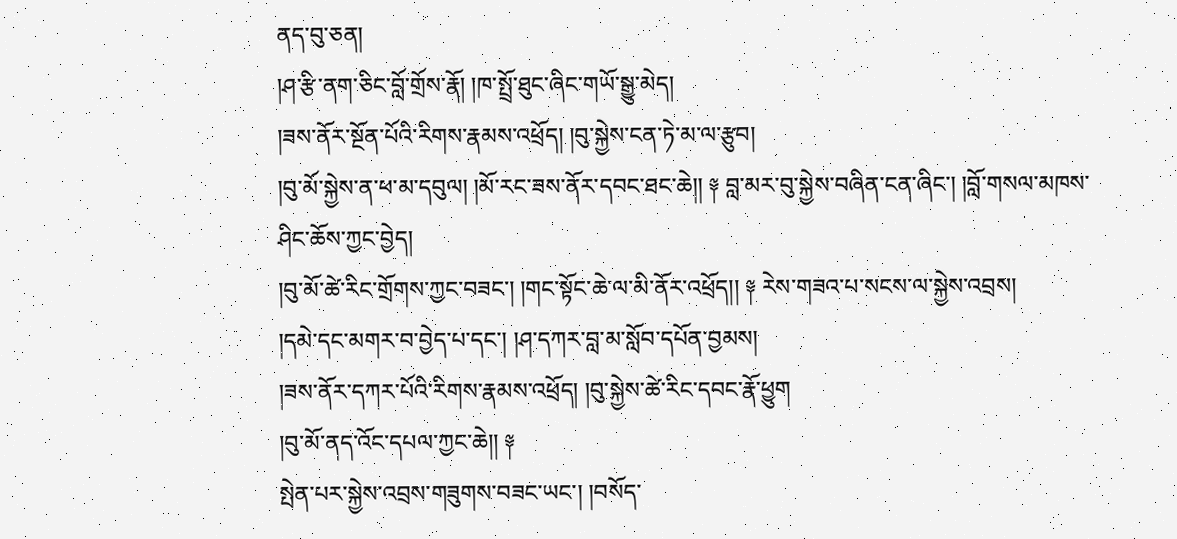ནད་བུ་ཅན།
།ཤ་རྩི་ནག་ཅིང་བློ་གྲོས་རྣོ། །ཁ་སྤྲོ་ཐུང་ཞིང་གཡོ་སྒྱུ་མེད།
།ཟས་ནོར་སྔོན་པོའི་རིགས་རྣམས་འཕྲོད། །བུ་སྐྱེས་ངན་ཏེ་མ་ལ་རྩུབ།
།བུ་མོ་སྐྱེས་ན་ཕ་མ་དབུལ། །མོ་རང་ཟས་ནོར་དབང་ཐང་ཆེ།། ༈ བླ་མར་བུ་སྐྱེས་བཞིན་ངན་ཞིང་། །བློ་གསལ་མཁས་ཤིང་ཆོས་ཀྱང་བྱེད།
།བུ་མོ་ཚེ་རིང་གྲོགས་ཀྱང་བཟང་། །གང་སྟོང་ཆེ་ལ་མི་ནོར་འཕྲོད།། ༈ རེས་གཟའ་པ་སངས་ལ་སྐྱེས་འབྲས།
།དམེ་དང་མགར་བ་བྱེད་པ་དང་། །ཤ་དཀར་བླ་མ་སློབ་དཔོན་བྱམས།
།ཟས་ནོར་དཀར་པོའི་རིགས་རྣམས་འཕྲོད། །བུ་སྐྱེས་ཚེ་རིང་དབང་རྣོ་ཕྱུག
།བུ་མོ་ནད་འོང་དཔལ་ཀྱང་ཆེ།། ༈
སྤེན་པར་སྐྱེས་འབྲས་གཟུགས་བཟང་ཡང་། །བསོད་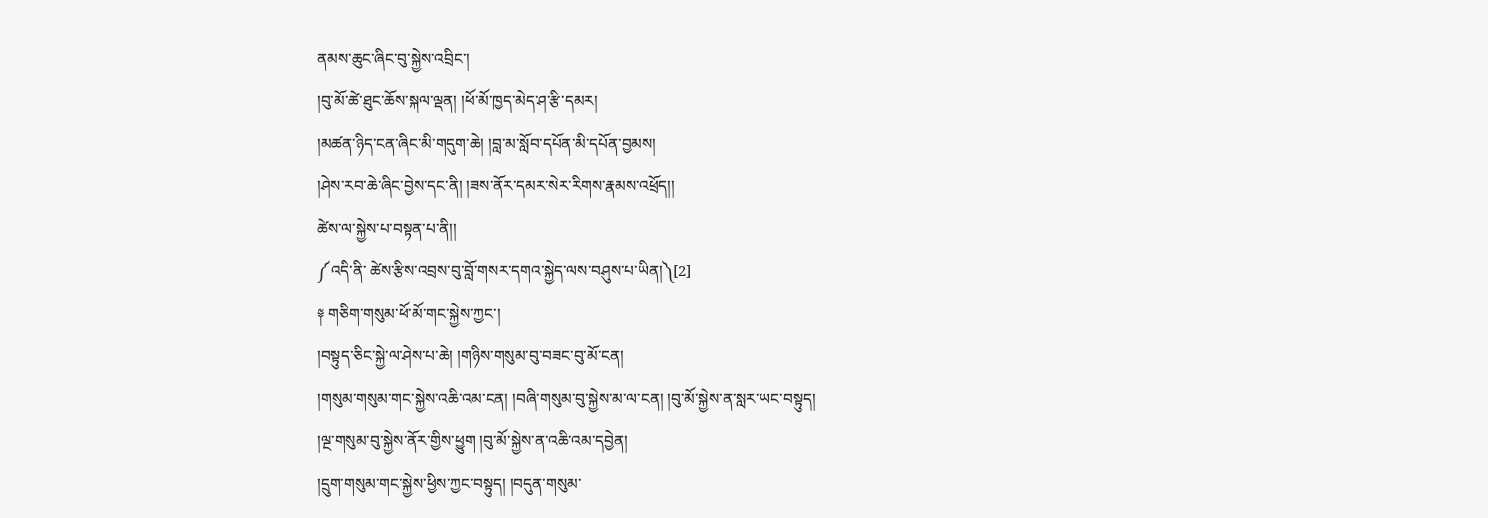ནམས་ཆུང་ཞིང་བུ་སྐྱེས་འབྲིང་།
།བུ་མོ་ཚེ་ཐུང་ཆོས་སྐལ་ལྡན། །ཕོ་མོ་ཁྱད་མེད་ཤ་རྩི་དམར།
།མཚན་ཉིད་ངན་ཞིང་མི་གདུག་ཆེ། །བླ་མ་སློབ་དཔོན་མི་དཔོན་བྱམས།
།ཤེས་རབ་ཆེ་ཞིང་བྱེས་དང་ནི། །ཟས་ནོར་དམར་སེར་རིགས་རྣམས་འཕྲོད།།
ཚེས་ལ་སྐྱེས་པ་བསྟན་པ་ནི།།
༼འདི་ནི་ ཚེས་རྩིས་འབྲས་བུ་བློ་གསར་དགའ་སྐྱེད་ལས་བཤུས་པ་ཡིན།༽[2]
༈ གཅིག་གསུམ་ཕོ་མོ་གང་སྐྱེས་ཀྱང་།
།བསྟུད་ཅིང་སྐྱེ་ལ་ཤེས་པ་ཆེ། །གཉིས་གསུམ་བུ་བཟང་བུ་མོ་ངན།
།གསུམ་གསུམ་གང་སྐྱེས་འཆི་འམ་ངན། །བཞི་གསུམ་བུ་སྐྱེས་མ་ལ་ངན། །བུ་མོ་སྐྱེས་ན་སླར་ཡང་བསྟུད།
།ལྔ་གསུམ་བུ་སྐྱེས་ནོར་གྱིས་ཕྱུག །བུ་མོ་སྐྱེས་ན་འཆི་འམ་དབྱེན།
།དྲུག་གསུམ་གང་སྐྱེས་ཕྱིས་ཀྱང་བསྟུད། །བདུན་གསུམ་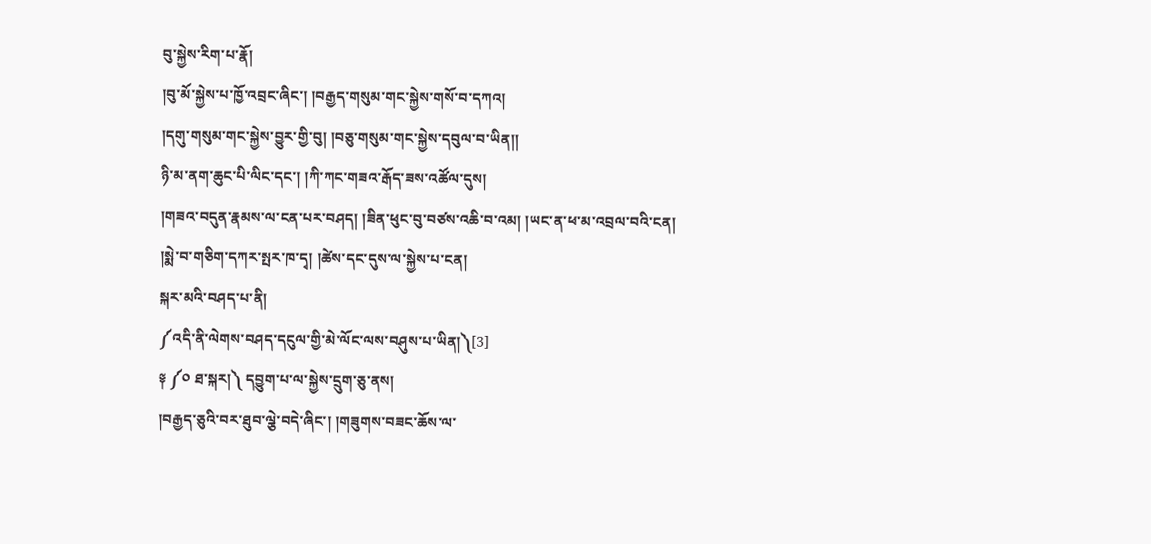བུ་སྐྱེས་རིག་པ་རྣོ།
།བུ་མོ་སྐྱེས་པ་ཁྱོ་འབྲང་ཞིང་། །བརྒྱད་གསུམ་གང་སྐྱེས་གསོ་བ་དཀའ།
།དགུ་གསུམ་གང་སྐྱེས་བྱུར་གྱི་བུ། །བཅུ་གསུམ་གང་སྐྱེས་དབུལ་བ་ཡིན།།
ཉི་མ་ནག་ཆུང་པི་ལིང་དང་། །ཀི་ཀང་གཟའ་རྒོད་ཟས་འཚོལ་དུས།
།གཟའ་བདུན་རྣམས་ལ་ངན་པར་བཤད། །ཟིན་ཕུང་བུ་བཙས་འཆི་བ་འམ། །ཡང་ན་ཕ་མ་འབྲལ་བའི་ངན།
།སྨེ་བ་གཅིག་དཀར་སྤར་ཁ་དྭ། །ཚེས་དང་དུས་ལ་སྐྱེས་པ་ངན།
སྐར་མའི་བཤད་པ་ནི།
༼འདི་ནི་ལེགས་བཤད་དངུལ་གྱི་མེ་ལོང་ལས་བཤུས་པ་ཡིན།༽[3]
༈ ༼༠ ཐ་སྐར།༽ དབྱུག་པ་ལ་སྐྱེས་དྲུག་ཅུ་ནས།
།བརྒྱད་ཅུའི་བར་ཐུབ་ལྕེ་བདེ་ཞིང་། །གཟུགས་བཟང་ཆོས་ལ་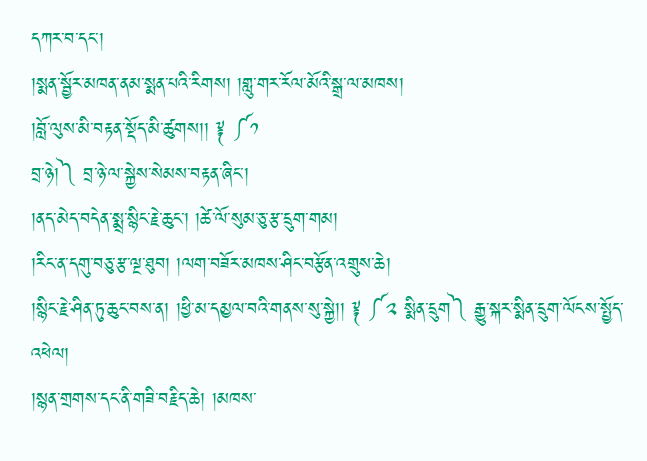དཀར་བ་དང་།
།སྨན་སྦྱོར་མཁན་ནམ་སྨན་པའི་རིགས། །གླུ་གར་རོལ་མོའི་སྒྲ་ལ་མཁས།
།བློ་ལུས་མི་བརྟན་སྡོད་མི་ཚུགས།། ༈ ༼༡
བྲ་ཉེ།༽ བྲ་ཉེ་ལ་སྐྱེས་སེམས་བརྟན་ཞིང་།
།ནད་མེད་བདེན་སྨྲ་སྙིང་རྗེ་ཆུང་། །ཚེ་ལོ་སུམ་ཅུ་རྩ་དྲུག་གམ།
།རིང་ན་དགུ་བཅུ་རྩ་ལྔ་ཐུབ། །ལག་བཟོར་མཁས་ཤིང་བརྩོན་འགྲུས་ཆེ།
།སྙིང་རྗེ་ཤིན་ཏུ་ཆུང་བས་ན། །ཕྱི་མ་དམྱལ་བའི་གནས་སུ་སྐྱེ།། ༈ ༼༢ སྨིན་དྲུག༽ རྒྱུ་སྐར་སྨིན་དྲུག་ལོངས་སྤྱོད་འཕེལ།
།སྙན་གྲགས་དང་ནི་གཟི་བརྗིད་ཆེ། །མཁས་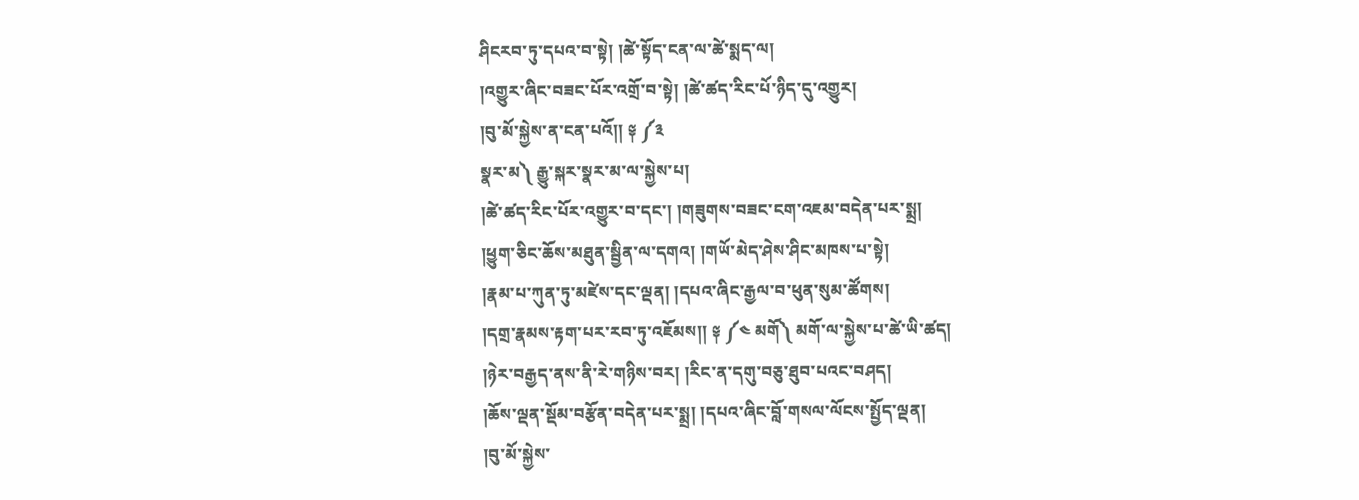ཤིངརབ་ཏུ་དཔའ་བ་སྟེ། །ཚེ་སྟོད་ངན་ལ་ཚེ་སྨད་ལ།
།འགྱུར་ཞིང་བཟང་པོར་འགྲོ་བ་སྟེ། །ཚེ་ཚད་རིང་པོ་ཉིད་དུ་འགྱུར།
།བུ་མོ་སྐྱེས་ན་ངན་པའོ།། ༈ ༼༣
སྣར་མ༽ རྒྱུ་སྐར་སྣར་མ་ལ་སྐྱེས་པ།
།ཚེ་ཚད་རིང་པོར་འགྱུར་བ་དང་། །གཟུགས་བཟང་ངག་འཇམ་བདེན་པར་སྨྲ།
།ཕྱུག་ཅིང་ཆོས་མཐུན་སྦྱིན་ལ་དགའ། །གཡོ་མེད་ཤེས་ཤིང་མཁས་པ་སྟེ།
།རྣམ་པ་ཀུན་ཏུ་མཛེས་དང་ལྡན། །དཔའ་ཞིང་རྒྱལ་བ་ཕུན་སུམ་ཚོགས།
།དགྲ་རྣམས་རྟག་པར་རབ་ཏུ་འཇོམས།། ༈ ༼༤ མགོ༽ མགོ་ལ་སྐྱེས་པ་ཚེ་ཡི་ཚད།
།ཉེར་བརྒྱད་ནས་ནི་རེ་གཉིས་བར། །རིང་ན་དགུ་བཅུ་ཐུབ་པའང་བཤད།
།ཆོས་ལྡན་སྡོམ་བརྩོན་བདེན་པར་སྨྲ། །དཔའ་ཞིང་བློ་གསལ་ལོངས་སྤྱོད་ལྡན།
།བུ་མོ་སྐྱེས་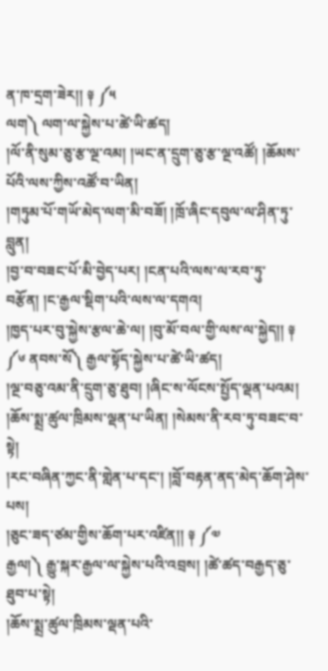ན་ཁ་དྲག་ཟེར།། ༈ ༼༥
ལག༽ ལག་ལ་སྐྱེས་པ་ཚེ་ཡི་ཚད།
།ལོ་ནི་སུམ་ཅུ་རྩ་ལྔ་འམ། །ཡང་ན་དྲུག་ཅུ་རྩ་ལྔ་འཚོ། །ཆོམས་པོའི་ལས་ཀྱིས་འཚོ་བ་ཡིན།
།གཏུམ་པོ་གཡོ་མེད་ལག་མི་བཟོ། །ཁྲོ་ཞིང་དབུལ་ལ་ཤིན་ཏུ་བླུན།
།བྱ་བ་བཟང་པོ་མི་བྱེད་པར། །ངན་པའི་ལས་ལ་རབ་ཏུ་བརྩོན། །ང་རྒྱལ་སྡིག་པའི་ལས་ལ་དགའ།
།ཁྱད་པར་བུ་སྐྱེས་རྩལ་ཆེ་ལ། །བུ་མོ་བལ་གྱི་ལས་ལ་སྐྱེད།། ༈ ༼༦ ནབས་སོ༽ རྒྱལ་སྟོད་སྐྱེས་པ་ཚེ་ཡི་ཚད།
།ལྔ་བཅུ་འམ་ནི་དྲུག་ཅུ་ཐུབ། །ཞིང་ས་ལོངས་སྤྱོད་ལྡན་པའམ།
།ཆོས་སྨྲ་ཚུལ་ཁྲིམས་ལྡན་པ་ཡིན། །སེམས་ནི་རབ་ཏུ་བཟང་བ་སྟེ།
།རང་བཞིན་ཀྱང་ནི་གླེན་པ་དང་། །བློ་བརྟན་ནད་མེད་ཆོག་ཤེས་པས།
།ཅུང་ཟད་ཙམ་གྱིས་ཆོག་པར་འཛིན།། ༈ ༼༧
རྒྱལ།༽ རྒྱུ་སྐར་རྒྱལ་ལ་སྐྱེས་པའི་འབྲས། །ཚེ་ཚད་བརྒྱད་ཅུ་ཐུབ་པ་སྟེ།
།ཆོས་སྨྲ་ཚུལ་ཁྲིམས་ལྡན་པའི་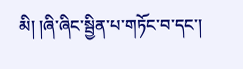མི། །ཞི་ཞིང་སྦྱིན་པ་གཏོང་བ་དང་།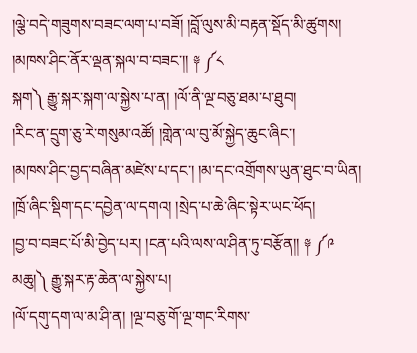།ལྕེ་བདེ་གཟུགས་བཟང་ལག་པ་བཟོ། །བློ་ལུས་མི་བརྟན་སྡོད་མི་ཚུགས།
།མཁས་ཤིང་ནོར་ལྡན་སྐལ་བ་བཟང་།། ༈ ༼༨
སྐག༽ རྒྱུ་སྐར་སྐག་ལ་སྐྱེས་པ་ན། །ལོ་ནི་ལྔ་བཅུ་ཐམ་པ་ཐུབ།
།རིང་ན་དྲུག་ཅུ་རེ་གསུམ་འཚོ། །གླེན་ལ་བུ་མོ་སྐྱེད་ཆུང་ཞིང་།
།མཁས་ཤིང་བྱད་བཞིན་མཛེས་པ་དང་། །མ་དང་འགྲོགས་ཡུན་ཐུང་བ་ཡིན།
།ཁྲོ་ཞིང་སྡིག་དང་དབྱེན་ལ་དགའ། །སྲེད་པ་ཆེ་ཞིང་སྟེར་ཡང་ཕོད།
།བྱ་བ་བཟང་པོ་མི་བྱེད་པར། །ངན་པའི་ལས་ལ་ཤིན་ཏུ་བརྩོན།། ༈ ༼༩ མཆུ།༽ རྒྱུ་སྐར་རྟ་ཆེན་ལ་སྐྱེས་པ།
།ལོ་དགུ་དག་ལ་མ་ཤི་ན། །ལྔ་བཅུ་གོ་ལྔ་གང་རིགས་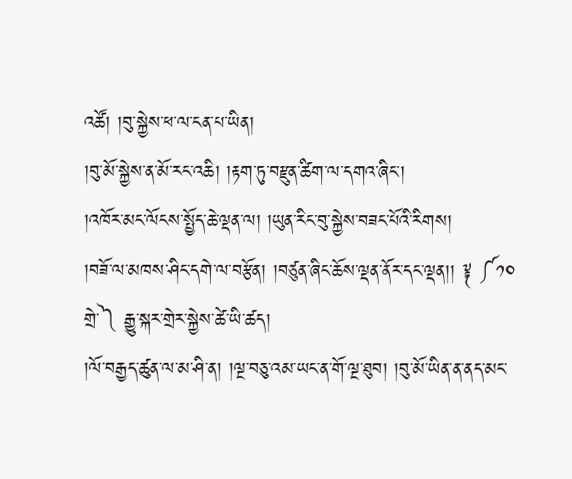འཚོ། །བུ་སྐྱེས་ཕ་ལ་ངན་པ་ཡིན།
།བུ་མོ་སྐྱེས་ན་མོ་རང་འཆི། །རྟག་ཏུ་བརྫུན་ཚིག་ལ་དགའ་ཞིང་།
།འཁོར་མང་ལོངས་སྤྱོད་ཆེ་ལྡན་ལ། །ཡུན་རིང་བུ་སྐྱེས་བཟང་པོའི་རིགས།
།བཟོ་ལ་མཁས་ཤིང་དགེ་ལ་བརྩོན། །བཙུན་ཞིང་ཆོས་ལྡན་ནོར་དང་ལྡན།། ༈ ༼༡༠ གྲེ་༽ རྒྱུ་སྐར་གྲེར་སྐྱེས་ཚེ་ཡི་ཚད།
།ལོ་བརྒྱད་ཚུན་ལ་མ་ཤི་ན། །ལྔ་བཅུ་འམ་ཡང་ན་གོ་ལྔ་ཐུབ། །བུ་མོ་ཡིན་ན་ནད་མང་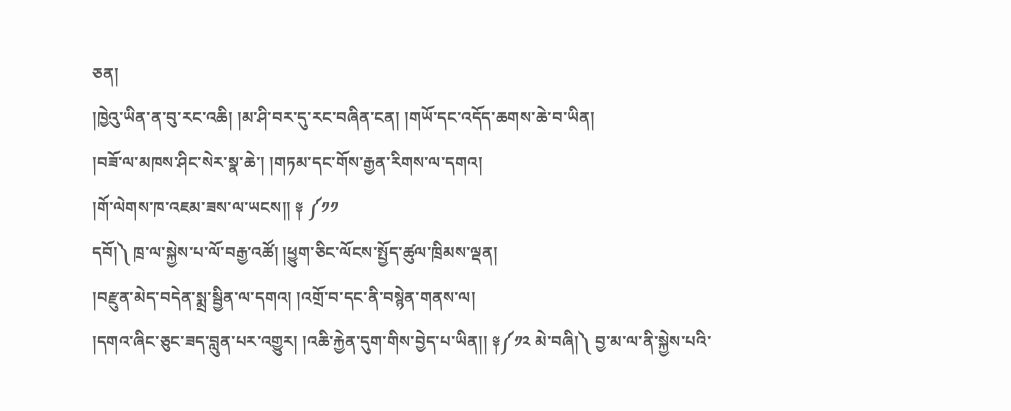ཅན།
།ཁྱེའུ་ཡིན་ན་བུ་རང་འཆི། །མ་ཤི་བར་དུ་རང་བཞིན་ངན། །གཡོ་དང་འདོད་ཆགས་ཆེ་བ་ཡིན།
།བཟོ་ལ་མཁས་ཤིང་སེར་སྣ་ཆེ་། །གཏམ་དང་གོས་རྒྱན་རིགས་ལ་དགའ།
།གོ་ལེགས་ཁ་འཇམ་ཟས་ལ་ཡངས།། ༈ ༼༡༡
དབོ།༽ ཁྲ་ལ་སྐྱེས་པ་ལོ་བརྒྱ་འཚོ། །ཕྱུག་ཅིང་ལོངས་སྤྱོད་ཚུལ་ཁྲིམས་ལྡན།
།བརྫུན་མེད་བདེན་སྨྲ་སྦྱིན་ལ་དགའ། །འགྲོ་བ་དང་ནི་བསྙེན་གནས་ལ།
།དགའ་ཞིང་ཅུང་ཟད་བླུན་པར་འགྱུར། །འཆི་རྐྱེན་དུག་གིས་བྱེད་པ་ཡིན།། ༈༼༡༢ མེ་བཞི།༽ བྱ་མ་ལ་ནི་སྐྱེས་པའི་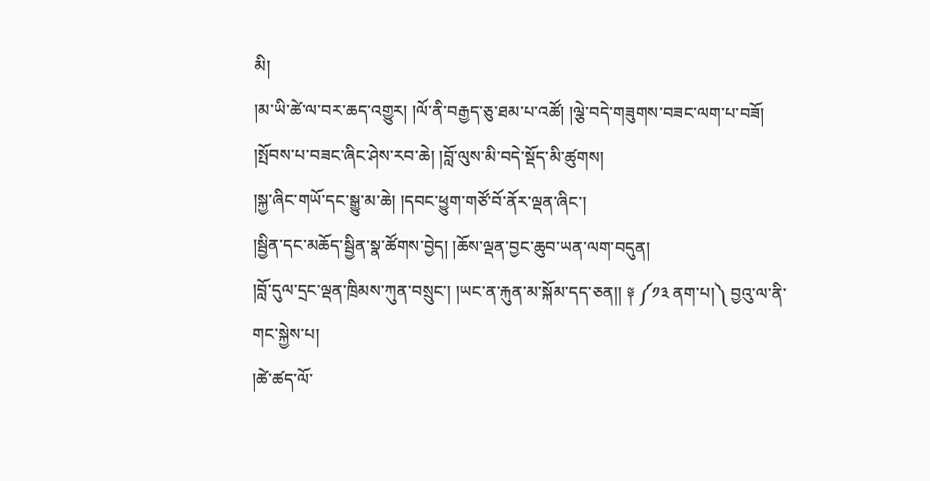མི།
།མ་ཡི་ཚེ་ལ་བར་ཆད་འགྱུར། །ལོ་ནི་བརྒྱད་ཅུ་ཐམ་པ་འཚོ། །ལྕེ་བདེ་གཟུགས་བཟང་ལག་པ་བཟོ།
།སྤོབས་པ་བཟང་ཞིང་ཤེས་རབ་ཆེ། །བློ་ལུས་མི་བདེ་སྡོད་མི་ཚུགས།
།སྐྱ་ཞིང་གཡོ་དང་སྒྱུ་མ་ཆེ། །དབང་ཕྱུག་གཙོ་བོ་ནོར་ལྡན་ཞིང་།
།སྦྱིན་དང་མཆོད་སྦྱིན་སྣ་ཚོགས་བྱེད། །ཆོས་ལྡན་བྱང་ཆུབ་ཡན་ལག་བདུན།
།བློ་དུལ་དྲང་ལྡན་ཁྲིམས་ཀུན་བསྲུང་། །ཡང་ན་རྐུན་མ་སྐོམ་དད་ཅན།། ༈ ༼༡༣ ནག་པ།༽ བྱའུ་ལ་ནི་གང་སྐྱེས་པ།
།ཚེ་ཚད་ལོ་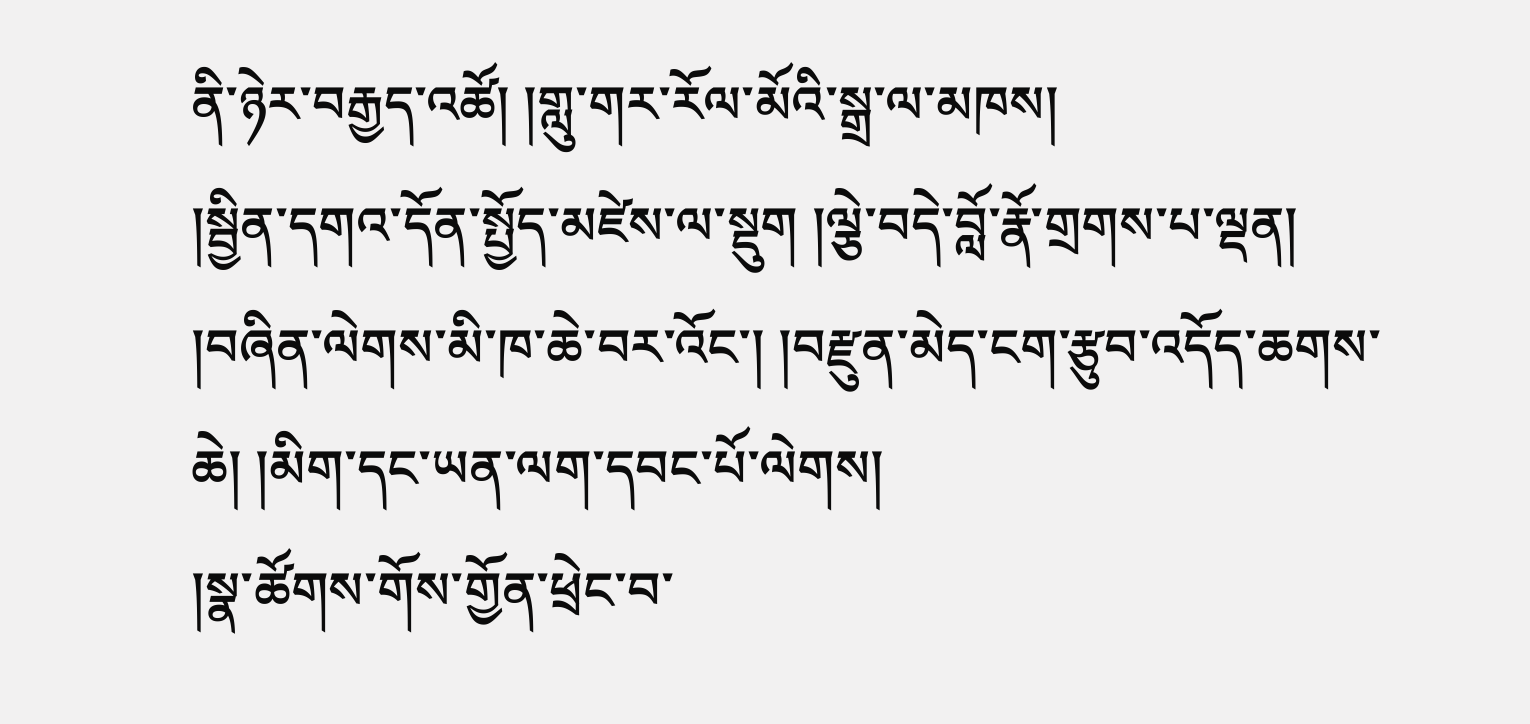ནི་ཉེར་བརྒྱད་འཚོ། །གླུ་གར་རོལ་མོའི་སྒྲ་ལ་མཁས།
།སྦྱིན་དགའ་དོན་སྤྱོད་མཛེས་ལ་སྡུག །ལྕེ་བདེ་བློ་རྣོ་གྲགས་པ་ལྡན།
།བཞིན་ལེགས་མི་ཁ་ཆེ་བར་འོང་། །བརྫུན་མེད་ངག་རྩུབ་འདོད་ཆགས་ཆེ། །མིག་དང་ཡན་ལག་དབང་པོ་ལེགས།
།སྣ་ཚོགས་གོས་གྱོན་ཕྲེང་བ་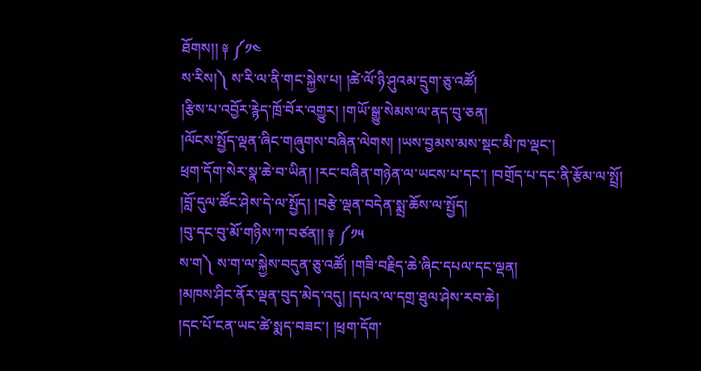ཐོགས།། ༈ ༼༡༤
ས་རིས།༽ ས་རི་ལ་ནི་གང་སྐྱེས་པ། །ཚེ་ལོ་ཉི་ཤུའམ་དྲུག་ཅུ་འཚོ།
།རྩིས་པ་འབྱོར་རྙེད་ཁྲོ་བོར་འགྱུར། །གཡོ་སྒྱུ་སེམས་ལ་ནད་བུ་ཅན།
།ལོངས་སྤྱོད་ལྡན་ཞིང་གཞུགས་བཞིན་ལེགས། །ཡས་བྱམས་མས་སྡང་མི་ཁ་ལྡང་།
ཕྲག་དོག་སེར་སྣ་ཆེ་བ་ཡིན། །རང་བཞིན་གཉེན་ལ་ཡངས་པ་དང་། །བགྲོད་པ་དང་ནི་རྩོམ་ལ་སྤྲོ།
།བློ་དུལ་ཚོང་ཤེས་དེ་ལ་སྤྱོད། །བརྩེ་ལྡན་བདེན་སྨྲ་ཆོས་ལ་སྤྱོད།
།བུ་དང་བུ་མོ་གཉིས་ཀ་བཙན།། ༈ ༼༡༥
ས་ག༽ ས་ག་ལ་སྐྱེས་བདུན་ཅུ་འཚོ། །གཟི་བརྗིད་ཆེ་ཞིང་དཔལ་དང་ལྡན།
།མཁས་ཤིང་ནོར་ལྡན་བུད་མེད་འདུ། །དཔའ་ལ་དགྲ་ཐུལ་ཤེས་རབ་ཆེ།
།དང་པོ་ངན་ཡང་ཚེ་སྨད་བཟང་། །ཕྲག་དོག་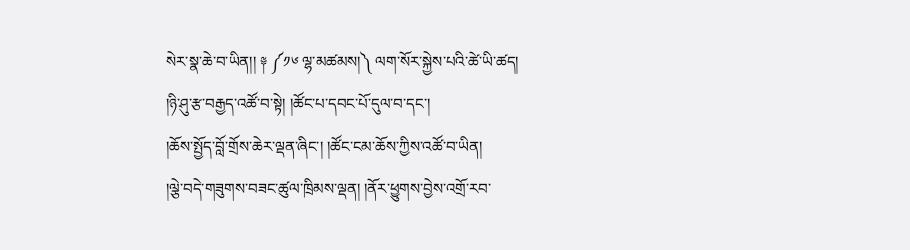སེར་སྣ་ཆེ་བ་ཡིན།། ༈ ༼༡༦ ལྷ་མཚམས།༽ ལག་སོར་སྐྱེས་པའི་ཚེ་ཡི་ཚད།
།ཉི་ཤུ་རྩ་བརྒྱད་འཚོ་བ་སྟེ། །ཚོང་པ་དབང་པོ་དུལ་བ་དང་།
།ཆོས་སྤྱོད་བློ་གྲོས་ཆེར་ལྡན་ཞིང་། །ཚོང་ངམ་ཆོས་ཀྱིས་འཚོ་བ་ཡིན།
།ལྕེ་བདེ་གཟུགས་བཟང་ཚུལ་ཁྲིམས་ལྡན། །ནོར་ཕྱུགས་བྱེས་འགྲོ་རབ་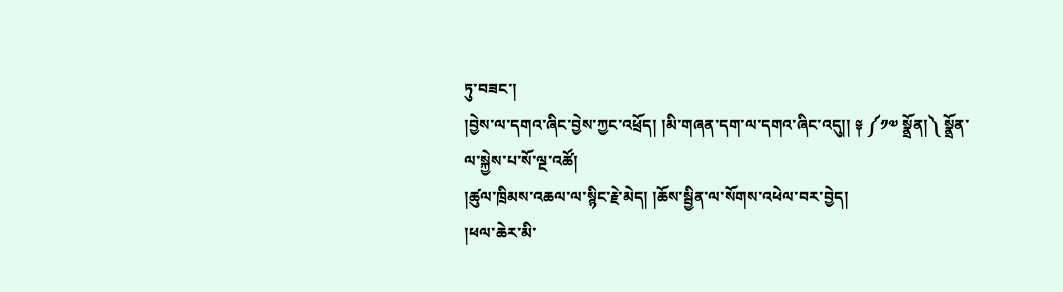ཏུ་བཟང་།
།བྱེས་ལ་དགའ་ཞིང་བྱེས་ཀྱང་འཕྲོད། །མི་གཞན་དག་ལ་དགའ་ཞིང་འདུ།། ༈ ༼༡༧ སྣྲོན།༽ སྣྲོན་ལ་སྐྱེས་པ་སོ་ལྔ་འཚོ།
།ཚུལ་ཁྲིམས་འཆལ་ལ་སྙིང་རྗེ་མེད། །ཆོས་སྦྱིན་ལ་སོགས་འཕེལ་བར་བྱེད།
།ཕལ་ཆེར་མི་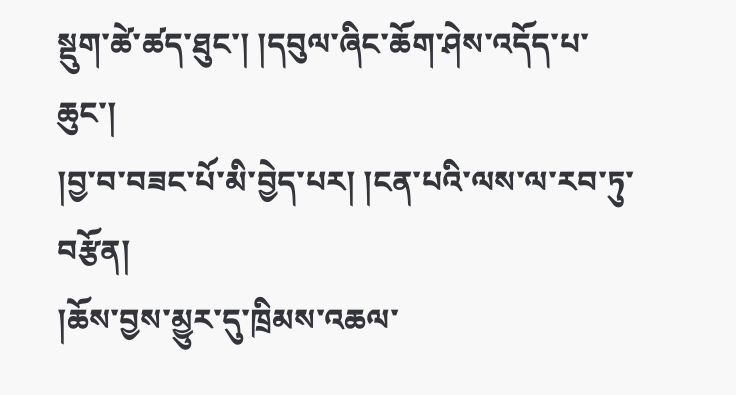སྡུག་ཚེ་ཚད་ཐུང་། །དབུལ་ཞིང་ཆོག་ཤེས་འདོད་པ་ཆུང་།
།བྱ་བ་བཟང་པོ་མི་བྱེད་པར། །ངན་པའི་ལས་ལ་རབ་ཏུ་བརྩོན།
།ཆོས་བྱས་མྱུར་དུ་ཁྲིམས་འཆལ་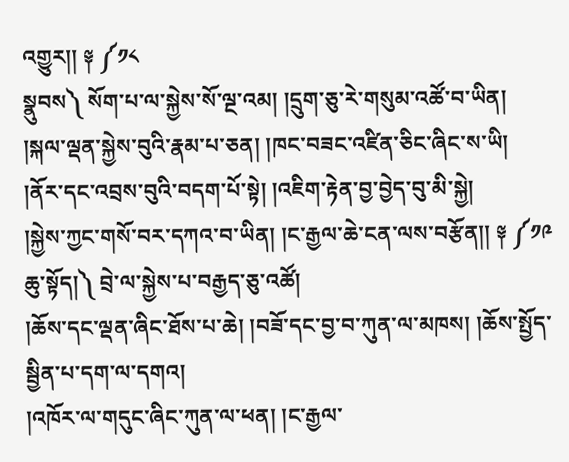འགྱུར།། ༈ ༼༡༨
སྣུབས༽ སོག་པ་ལ་སྐྱེས་སོ་ལྔ་འམ། །དྲུག་ཅུ་རེ་གསུམ་འཚོ་བ་ཡིན།
།སྐལ་ལྡན་སྐྱེས་བུའི་རྣམ་པ་ཅན། །ཁང་བཟང་འཛིན་ཅིང་ཞིང་ས་ཡི།
།ནོར་དང་འབྲས་བུའི་བདག་པོ་སྟེ། །འཇིག་རྟེན་བྱ་བྱེད་བུ་མི་སྐྱེ།
།སྐྱེས་ཀྱང་གསོ་བར་དཀའ་བ་ཡིན། །ང་རྒྱལ་ཆེ་ངན་ལས་བརྩོན།། ༈ ༼༡༩ ཆུ་སྟོད།༽ བྲེ་ལ་སྐྱེས་པ་བརྒྱད་ཅུ་འཚོ།
།ཆོས་དང་ལྡན་ཞིང་ཐོས་པ་ཆེ། །བཟོ་དང་བྱ་བ་ཀུན་ལ་མཁས། །ཆོས་སྤྱོད་སྦྱིན་པ་དག་ལ་དགའ།
།འཁོར་ལ་གདུང་ཞིང་ཀུན་ལ་ཕན། །ང་རྒྱལ་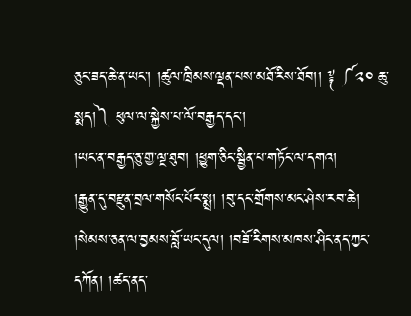ཅུང་ཟད་ཆེ་ན་ཡང་། །ཚུལ་ཁྲིམས་ལྡན་པས་མཐོ་རིས་ཐོབ།། ༈ ༼༢༠ ཆུ་སྨད།༽ ཕུལ་ལ་སྐྱེས་པ་ལོ་བརྒྱད་དང་།
།ཡང་ན་བརྒྱད་ཅུ་གྱ་ལྔ་ཐུབ། །ཕྱུག་ཅིང་སྦྱིན་པ་གཏོང་ལ་དགའ།
།རྒྱུན་དུ་བརྫུན་བྲལ་གསོང་པོར་སྨྲ། །བུ་དང་གྲོགས་མང་ཤེས་རབ་ཆེ།
།སེམས་ཅན་ལ་བྱམས་བློ་ཡང་དུལ། །བཟོ་རིགས་མཁས་ཤིང་ནད་ཀྱང་དཀོན། །ཚད་ནད་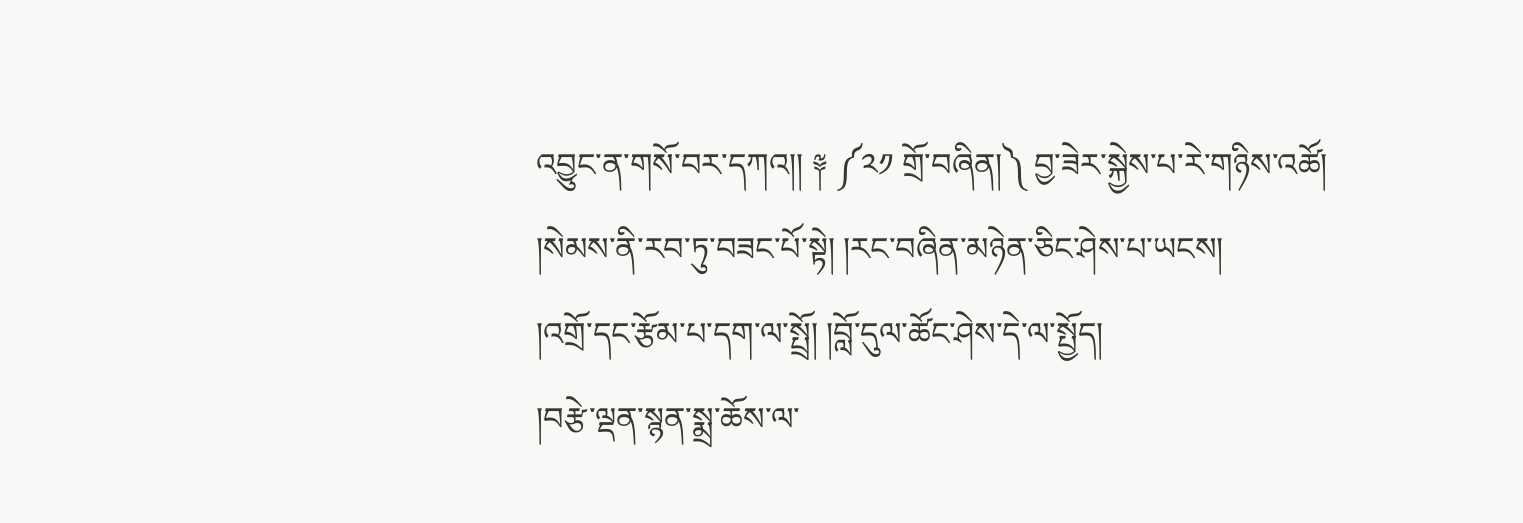འབྱུང་ན་གསོ་བར་དཀའ།། ༈ ༼༢༡ གྲོ་བཞིན།༽ བྱ་ཟེར་སྐྱེས་པ་རེ་གཉིས་འཚོ།
།སེམས་ནི་རབ་ཏུ་བཟང་པོ་སྟེ། །རང་བཞིན་མཉེན་ཅིང་ཤེས་པ་ཡངས།
།འགྲོ་དང་རྩོམ་པ་དག་ལ་སྤྲོ། །བློ་དུལ་ཚོང་ཤེས་དེ་ལ་སྤྱོད།
།བརྩེ་ལྡན་སྙན་སྨྲ་ཆོས་ལ་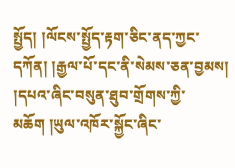སྤྱོད། །ལོངས་སྤྱོད་རྟག་ཅིང་ནད་ཀྱང་དཀོན། །རྒྱལ་པོ་དང་ནི་སེམས་ཅན་བྱམས།
།དཔའ་ཞིང་བསུན་ཐུབ་གྲོགས་ཀྱི་མཆོག །ཡུལ་འཁོར་སྐྱོང་ཞིང་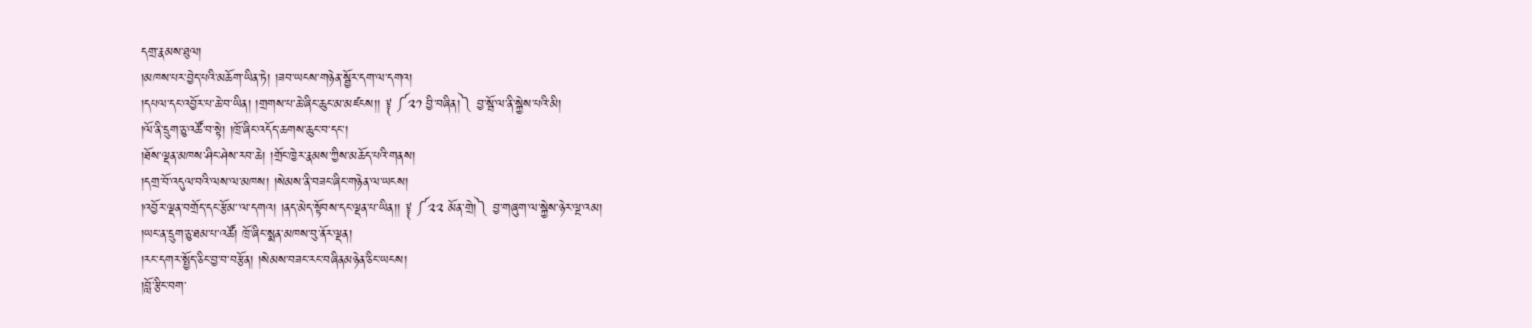དགྲ་རྣམས་ཐུལ།
།མཁས་པར་བྱེད་པའི་མཆོག་ཡིན་ཏེ། །ཟབ་ཡངས་གཉེན་སྦྱོར་དག་ལ་དགའ།
།དཔལ་དང་འབྱོར་པ་ཆེ་བ་ཡིན། །གྲགས་པ་ཆེ་ཞིང་ཆུང་མ་མཛངས།། ༈ ༼༢༡ བྱི་བཞིན།༽ བྱ་སྦོ་ལ་ནི་སྐྱེས་པའི་མི།
།ལོ་ནི་དྲུག་ཅུ་འཚོ་བ་སྟེ། །ཁྲོ་ཞིང་འདོད་ཆགས་ཆུང་བ་དང་།
།ཐོས་ལྡན་མཁས་ཤིང་ཤེས་རབ་ཆེ། །གྲོང་ཁྱེར་རྣམས་ཀྱིས་མཆོད་པའི་གནས།
།དགྲ་བོ་འདུལ་བའི་ལས་ལ་མཁས། །སེམས་ནི་བཟང་ཞིང་གཉེན་ལ་ཡངས།
།འབྱོར་ལྡན་བགྲོད་དང་རྩོམ་་ལ་དགའ། །ནད་མེད་སྟོབས་དང་ལྡན་པ་ཡིན།། ༈ ༼༢༢ མོན་གྲེ།༽ བྱ་གཞུག་ལ་སྐྱེས་ཉེར་ལྔ་འམ།
།ཡང་ན་དྲུག་ཅུ་ཐམ་པ་འཚོ། ཁྲོ་ཞིང་སྨན་མཁས་བུ་ནོར་ལྡན།
།རང་དགར་སྤྱོད་ཅིང་བྱ་བ་བརྩོན། །སེམས་བཟང་རང་བཞིནམཉེན་ཅིང་ཡངས།
།བློ་རྩིང་བག་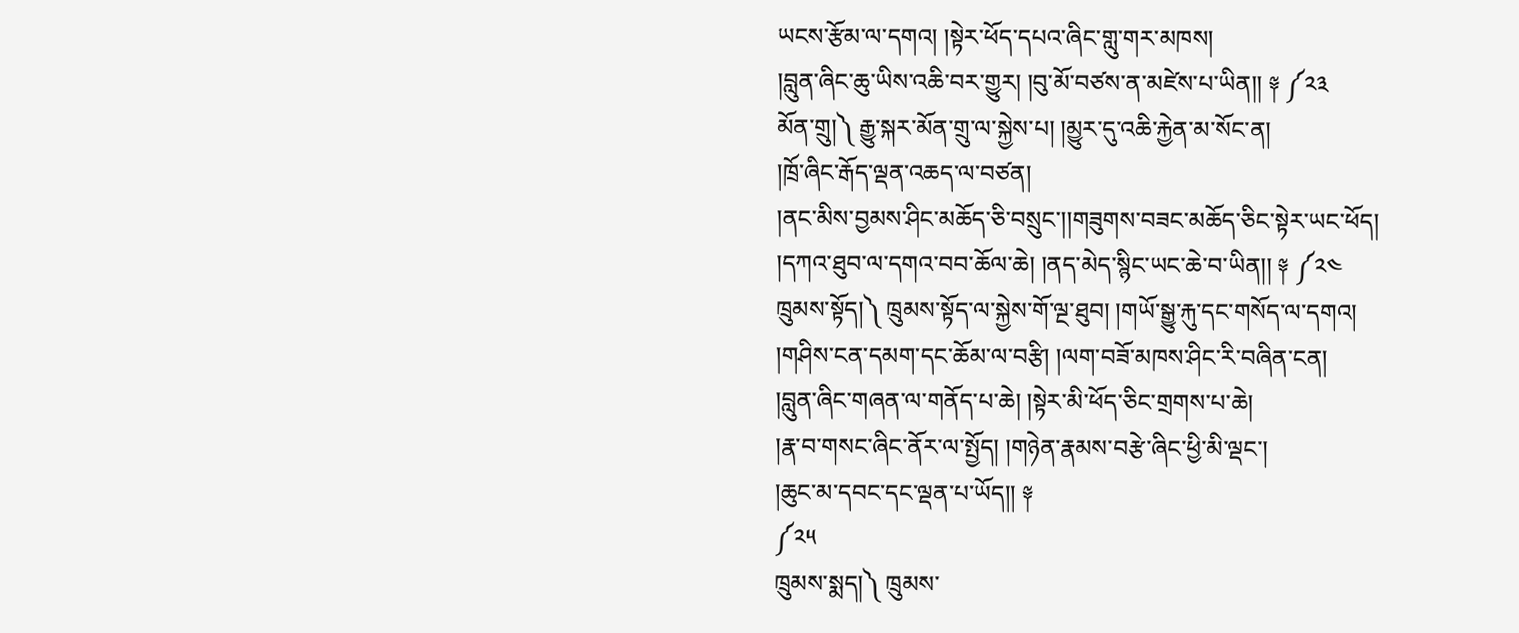ཡངས་རྩོམ་ལ་དགའ། །སྟེར་ཕོད་དཔའ་ཞིང་གླུ་གར་མཁས།
།བླུན་ཞིང་ཆུ་ཡིས་འཆི་བར་གྱུར། །བུ་མོ་བཙས་ན་མཛེས་པ་ཡིན།། ༈ ༼༢༣
མོན་གྲུ།༽ རྒྱུ་སྐར་མོན་གྲུ་ལ་སྐྱེས་པ། །མྱུར་དུ་འཆི་རྐྱེན་མ་སོང་ན།
།ཁྲོ་ཞིང་རྒོད་ལྡན་འཆད་ལ་བཙན།
།ནང་མིས་བྱམས་ཤིང་མཆོད་ཅི་བསྲུང་།།གཟུགས་བཟང་མཆོད་ཅིང་སྟེར་ཡང་ཕོད།
།དཀའ་ཐུབ་ལ་དགའ་བབ་ཆོལ་ཆེ། །ནད་མེད་སྙིང་ཡང་ཆེ་བ་ཡིན།། ༈ ༼༢༤
ཁྲུམས་སྟོད།༽ ཁྲུམས་སྟོད་ལ་སྐྱེས་གོ་ལྔ་ཐུབ། །གཡོ་སྒྱུ་རྐུ་དང་གསོད་ལ་དགའ།
།གཤིས་ངན་དམག་དང་ཆོམ་ལ་བརྩི། །ལག་བཟོ་མཁས་ཤིང་རི་བཞིན་ངན།
།བླུན་ཞིང་གཞན་ལ་གནོད་པ་ཆེ། །སྟེར་མི་ཕོད་ཅིང་གྲགས་པ་ཆེ།
།རྣ་བ་གསང་ཞིང་ནོར་ལ་སྤྱོད། །གཉེན་རྣམས་བརྩེ་ཞིང་ཕྱི་མི་ལྡང་།
།ཆུང་མ་དབང་དང་ལྡན་པ་ཡོད།། ༈
༼༢༥
ཁྲུམས་སྨད།༽ ཁྲུམས་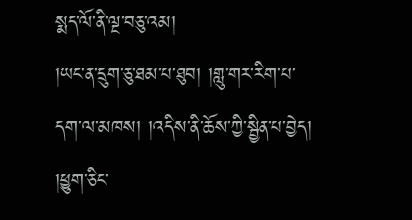སྨད་ལོ་ནི་ལྔ་བཅུ་འམ།
།ཡང་ན་དྲུག་ཅུ་ཐམ་པ་ཐུབ། །གླུ་གར་རིག་པ་དག་ལ་མཁས། །འདིས་ནི་ཆོས་ཀྱི་སྦྱིན་པ་བྱེད།
།ཕྱུག་ཅིང་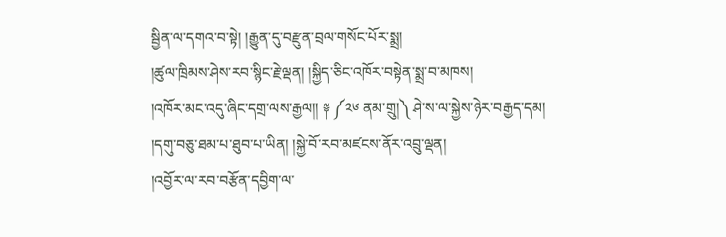སྦྱིན་ལ་དགའ་བ་སྟེ། །རྒྱུན་དུ་བརྫུན་བྲལ་གསོང་པོར་སྨྲ།
།ཚུལ་ཁྲིམས་ཤེས་རབ་སྙིང་རྗེ་ལྡན། །སྐྱིད་ཅིང་འཁོར་བསྟེན་སྨྲ་བ་མཁས།
།འཁོར་མང་འདུ་ཞིང་དགྲ་ལས་རྒྱལ།། ༈ ༼༢༦ ནམ་གྲུ།༽ ཤེ་ས་ལ་སྐྱེས་ཉེར་བརྒྱད་དམ།
།དགུ་བཅུ་ཐམ་པ་ཐུབ་པ་ཡིན། །སྐྱེ་བོ་རབ་མཛངས་ནོར་འབྲུ་ལྡན།
།འབྱོར་ལ་རབ་བརྩོན་དབྱིག་ལ་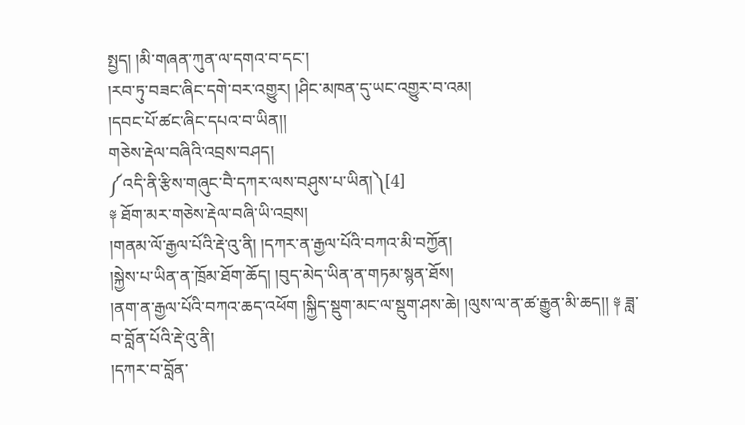སྤྱད། །མི་གཞན་ཀུན་ལ་དགའ་བ་དང་།
།རབ་ཏུ་བཟང་ཞིང་དགེ་བར་འགྱུར། །ཤིང་མཁན་དུ་ཡང་འགྱུར་བ་འམ།
།དབང་པོ་ཚང་ཞིང་དཔའ་བ་ཡིན།།
གཅེས་རྡེལ་བཞིའི་འབྲས་བཤད།
༼འདི་ནི་རྩིས་གཞུང་བཻ་དཀར་ལས་བཤུས་པ་ཡིན།༽[4]
༈ ཐོག་མར་གཅེས་རྡེལ་བཞི་ཡི་འབྲས།
།གནམ་ལོ་རྒྱལ་པོའི་རྡེ་འུ་ནི། །དཀར་ན་རྒྱལ་པོའི་བཀའ་མི་བཀྱོན།
།སྐྱེས་པ་ཡིན་ན་ཁྲོམ་ཐོག་ཆོད། །བུད་མེད་ཡིན་ན་གཏམ་སྙན་ཐོས།
།ནག་ན་རྒྱལ་པོའི་བཀའ་ཆད་འཕོག །སྐྱིད་སྡུག་མང་ལ་སྡུག་ཤས་ཆེ། །ལུས་ལ་ན་ཚ་རྒྱུན་མི་ཆད།། ༈ ཟླ་བ་བློན་པོའི་རྡེ་འུ་ནི།
།དཀར་བ་བློན་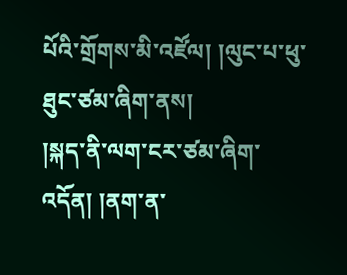པོའི་གྲོགས་མི་འཛོལ། །ལུང་པ་ཕུ་ཐུང་ཙམ་ཞིག་ནས།
།སྐད་ནི་ལག་ངར་ཙམ་ཞིག་འདོན། །ནག་ན་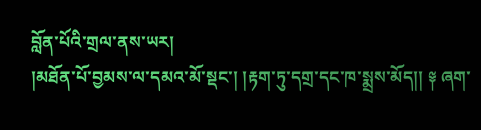བློན་པོའི་གྲལ་ནས་ཡར།
།མཐོན་པོ་བྱམས་ལ་དམའ་མོ་སྡང་། །རྟག་ཏུ་དགྲ་དང་ཁ་སྨྲས་མོད།། ༈ ཞག་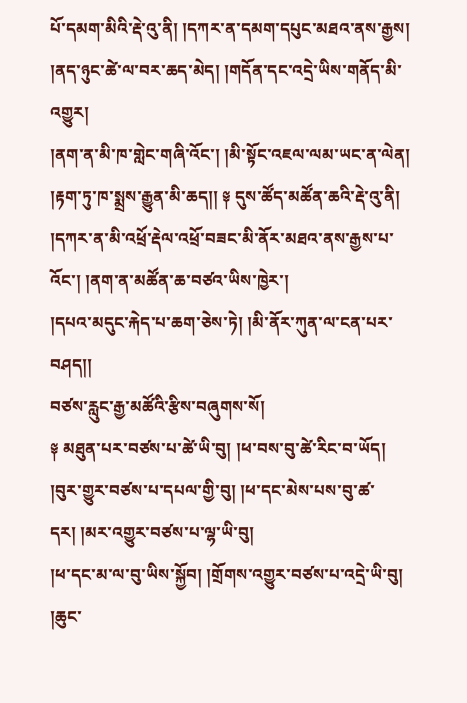པོ་དམག་མིའི་རྡེ་འུ་ནི། །དཀར་ན་དམག་དཔུང་མཐའ་ནས་རྒྱས།
།ནད་ཉུང་ཚེ་ལ་བར་ཆད་མེད། །གདོན་དང་འདྲེ་ཡིས་གནོད་མི་འགྱུར།
།ནག་ན་མི་ཁ་གླེང་གཞི་འོང་། །མི་སྟོང་འཇལ་ལམ་ཡང་ན་ལེན།
།རྟག་ཏུ་ཁ་སྨྲས་རྒྱུན་མི་ཆད།། ༈ དུས་ཚོད་མཚོན་ཆའི་རྡེ་འུ་ནི།
།དཀར་ན་མི་འཕྲོ་རྡེལ་འཕྲོ་བཟང་མི་ནོར་མཐའ་ནས་རྒྱས་པ་འོང་། །ནག་ན་མཚོན་ཆ་བཙའ་ཡིས་ཁྱེར་།
།དཔའ་མདུང་རྐེད་པ་ཆག་ཅེས་ཏེ། །མི་ནོར་ཀུན་ལ་ངན་པར་བཤད།།
བཙས་རླུང་རྒྱ་མཚོའི་རྩིས་བཞུགས་སོ།
༈ མཐུན་པར་བཙས་པ་ཚེ་ཡི་བུ། །ཕ་བས་བུ་ཚེ་རིང་བ་ཡོད།
།བུར་གྱུར་བཙས་པ་དཔལ་གྱི་བུ། །ཕ་དང་མེས་པས་བུ་ཚ་དར། །མར་འགྱུར་བཙས་པ་ལྷ་ཡི་བུ།
།ཕ་དང་མ་ལ་བུ་ཡིས་སྐྱོབ། །གྲོགས་འགྱུར་བཙས་པ་འདྲེ་ཡི་བུ།
།ཆུང་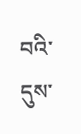བའི་དུས་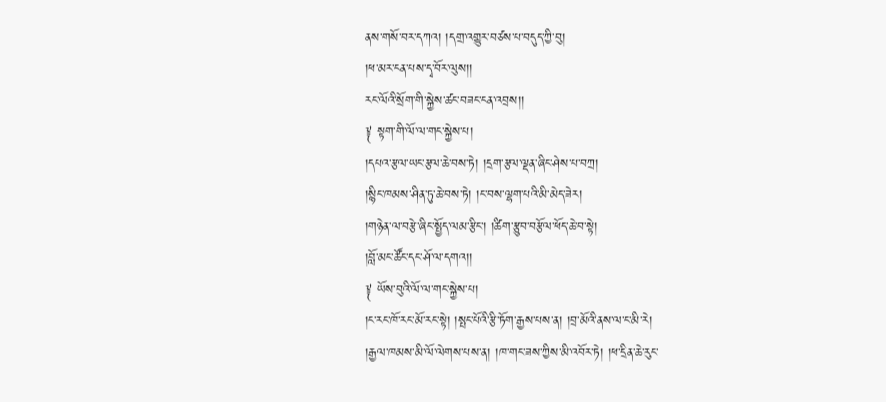ནས་གསོ་བར་དཀའ། །དགྲ་འགྱུར་བཙས་པ་བདུད་ཀྱི་བུ།
།ཕ་མར་ངན་པས་དྭ་བོར་ལུས།།
རང་ལོའི་སྲོག་གི་སྐྱེས་ཚང་བཟང་ངན་འབྲས།།
༈ སྟག་གི་ལོ་ལ་གང་སྐྱེས་པ།
།དཔའ་རྩལ་ཡང་རྩལ་ཆེ་བས་ཏེ། །དྲག་རྩལ་ལྡན་ཞིང་ཤེས་པ་བཀྲ།
།སྙིང་ཁམས་ཤིན་ཏུ་ཆེ་བས་ཏེ། །ང་བས་ལྷག་པའི་མི་མེད་ཟེར།
།གཉེན་ལ་བརྩེ་ཞིང་སྤྱོད་ལམ་རྩིང་། །ཚིག་རྩུབ་བརྩོལ་ཕོད་ཆེ་བ་སྟེ།
།བློ་མང་ཚོང་དང་ཤོ་ལ་དགའ།།
༈ ཡོས་བུའི་ལོ་ལ་གང་སྐྱེས་པ།
།ང་རང་ཁོ་རང་མོ་རང་སྟེ། །སྤང་པོའི་རྩི་ཏོག་རྒྱས་པས་ན། །བྲ་མོའི་ནས་ལ་ང་མི་རེ།
།རྒྱལ་ཁམས་མི་ལོ་ལེགས་པས་ན། །ཁ་གང་ཟས་ཀྱིས་མི་འབོར་ཏེ། །ཕ་དྲིན་ཆེ་རུང་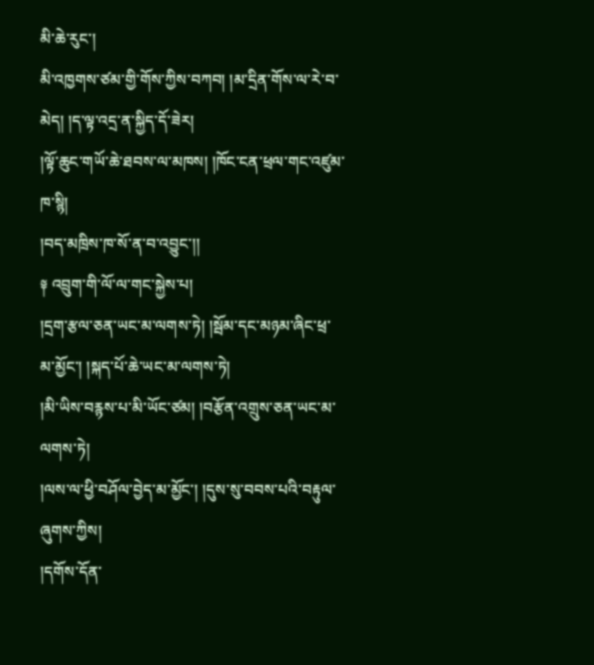མི་ཆེ་རུང་།
མི་འཁྱགས་ཙམ་གྱི་གོས་ཀྱིས་བཀབ། །མ་དྲིན་གོས་ལ་རེ་བ་མེད། །ད་ལྟ་འདྲ་ན་སྐྱིད་དོ་ཟེར།
།ལྟོ་ཆུང་གཡོ་ཆེ་ཐབས་ལ་མཁས། །ཁོང་ངན་ཕྲལ་གང་འཛུམ་ཁ་སྙི།
།བད་མཁྲིས་ཁ་སོ་ན་བ་འབྱུང་།།
༈ འབྲུག་གི་ལོ་ལ་གང་སྐྱེས་པ།
།དྲག་རྩལ་ཅན་ཡང་མ་ལགས་ཏེ། །སྦོམ་དང་མཉམ་ཞིང་ཕྲ་མ་མྱོང་། །སྐད་པོ་ཆེ་ཡང་མ་ལགས་ཏེ།
།མི་ཡིས་བརྙས་པ་མི་ཡོང་ཙམ། །བརྩོན་འགྲུས་ཅན་ཡང་མ་ལགས་ཏེ།
།ལས་ལ་ཕྱི་བཤོལ་བྱེད་མ་མྱོང་། །དུས་སུ་བབས་པའི་བརྟུལ་ཞུགས་ཀྱིས།
།དགོས་དོན་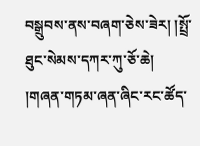བསྒྲུབས་ནས་བཞག་ཅེས་ཟེར། །སྤྲོ་ཐུང་སེམས་དཀར་ཀུ་ཅོ་ཆེ།
།གཞན་གཏམ་ཞན་ཞིང་རང་ཚོད་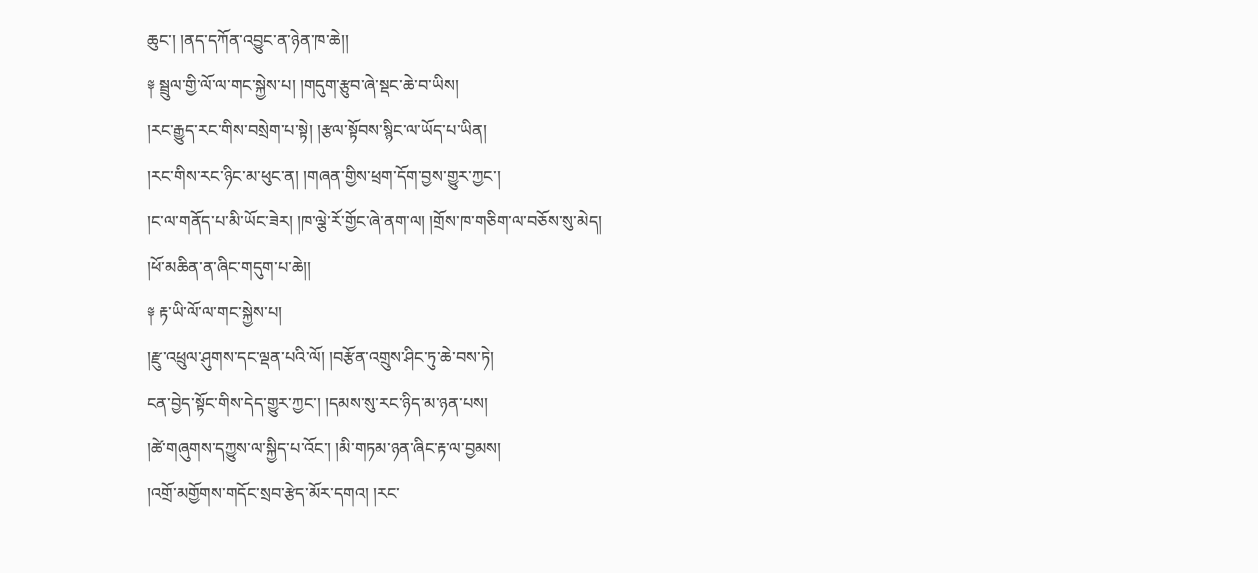ཆུང་། །ནད་དཀོན་འབྱུང་ན་ཉེན་ཁ་ཆེ།།
༈ སྦྲུལ་གྱི་ལོ་ལ་གང་སྐྱེས་པ། །གདུག་རྩུབ་ཞེ་སྡང་ཆེ་བ་ཡིས།
།རང་རྒྱུད་རང་གིས་བསྲེག་པ་སྟེ། །རྩལ་སྟོབས་སྙིང་ལ་ཡོད་པ་ཡིན།
།རང་གིས་རང་ཉིང་མ་ཕུང་ན། །གཞན་གྱིས་ཕྲག་དོག་བྱས་གྱུར་ཀྱང་།
།ང་ལ་གནོད་པ་མི་ཡོང་ཟེར། །ཁ་ལྕེ་རོ་གྱོང་ཞེ་ནག་ལ། །གྲོས་ཁ་གཅིག་ལ་བཅོས་སུ་མེད།
།ཕོ་མཆིན་ན་ཞིང་གདུག་པ་ཆེ།།
༈ རྟ་ཡི་ལོ་ལ་གང་སྐྱེས་པ།
།རྫུ་འཕྲུལ་ཤུགས་དང་ལྡན་པའི་ལོ། །བརྩོན་འགྲུས་ཤིང་ཏུ་ཆེ་བས་ཏེ།
ངན་བྱེད་སྟོང་གིས་དེད་གྱུར་ཀྱང་། །དམས་སུ་རང་ཉིད་མ་ཉན་པས།
།ཚེ་གཞུགས་དཀྱུས་ལ་སྐྱིད་པ་འོང་། །མི་གཏམ་ཉན་ཞིང་རྟ་ལ་བྱམས།
།འགྲོ་མགྱོགས་གདོང་སྲབ་རྩེད་མོར་དགའ། །རང་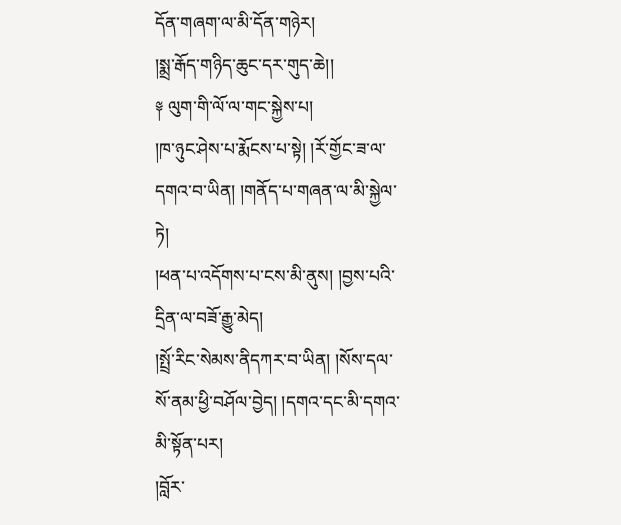དོན་གཞག་ལ་མི་དོན་གཉེར།
།སྨྲ་རྒོད་གཉིད་ཆུང་དར་གུད་ཆེ།།
༈ ལུག་གི་ལོ་ལ་གང་སྐྱེས་པ།
།ཁ་ཉུང་ཤེས་པ་རྨོངས་པ་སྟེ། །རོ་གྱོང་ཟ་ལ་དགའ་བ་ཡིན། །གནོད་པ་གཞན་ལ་མི་སྐྱེལ་ཏེ།
།ཕན་པ་འདོགས་པ་ངས་མི་ནུས། །བྱས་པའི་དྲིན་ལ་བཟོ་རྒྱུ་མེད།
།སྤྲོ་རིང་སེམས་ནིདཀར་བ་ཡིན། །སོས་དལ་སོ་ནམ་ཕྱི་བཤོལ་བྱེད། །དགའ་དང་མི་དགའ་མི་སྟོན་པར།
།བློར་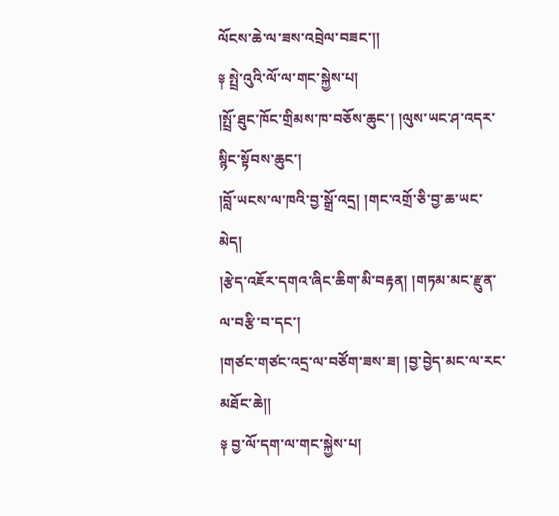ལོངས་ཆེ་ལ་ཟས་འབྲེལ་བཟང་།།
༈ སྤྲེ་འུའི་ལོ་ལ་གང་སྐྱེས་པ།
།སྤྲོ་ཐུང་ཁོང་གྲིམས་ཁ་བཅོས་ཆུང་། །ལུས་ཡང་ཤ་འདར་སྙིང་སྟོབས་ཆུང་།
།བློ་ཡངས་ལ་ཁའི་བྱ་སྒྲོ་འདྲ། །གང་འགྲོ་ཅི་བྱ་ཆ་ཡང་མེད།
།རྩེད་འཇོར་དགའ་ཞིང་ཆིག་མི་བརྟན། །གཏམ་མང་རྫུན་ལ་བརྩི་བ་དང་།
།གཙང་གཙང་འདྲ་ལ་བཙོག་ཟས་ཟ། །བྱ་བྱེད་མང་ལ་རང་མཐོང་ཆེ།།
༈ བྱ་ལོ་དག་ལ་གང་སྐྱེས་པ།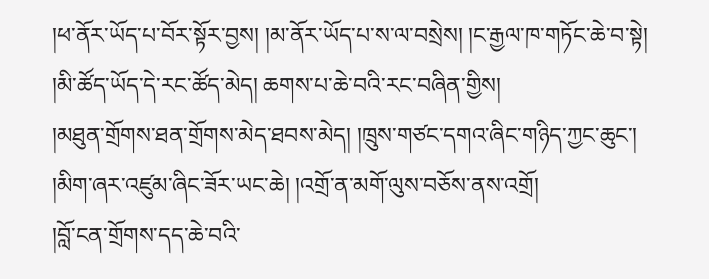།ཕ་ནོར་ཡོད་པ་བོར་སྟོར་བྱས། །མ་ནོར་ཡོད་པ་ས་ལ་བསྲེས། །ང་རྒྱལ་ཁ་གཏོང་ཆེ་བ་སྟེ།
།མི་ཚོད་ཡོད་དེ་རང་ཚོད་མེད། ཆགས་པ་ཆེ་བའི་རང་བཞིན་གྱིས།
།མཐུན་གྲོགས་ཐན་གྲོགས་མེད་ཐབས་མེད། །ཁྲུས་གཙང་དགའ་ཞིང་གཉིད་ཀྱང་ཆུང་།
།མིག་ཞར་འཛུམ་ཞིང་ཟོར་ཡང་ཆེ། །འགྲོ་ན་མགོ་ལུས་བཅོས་ནས་འགྲོ།
།བློ་ངན་གྲོགས་དད་ཆེ་བའི་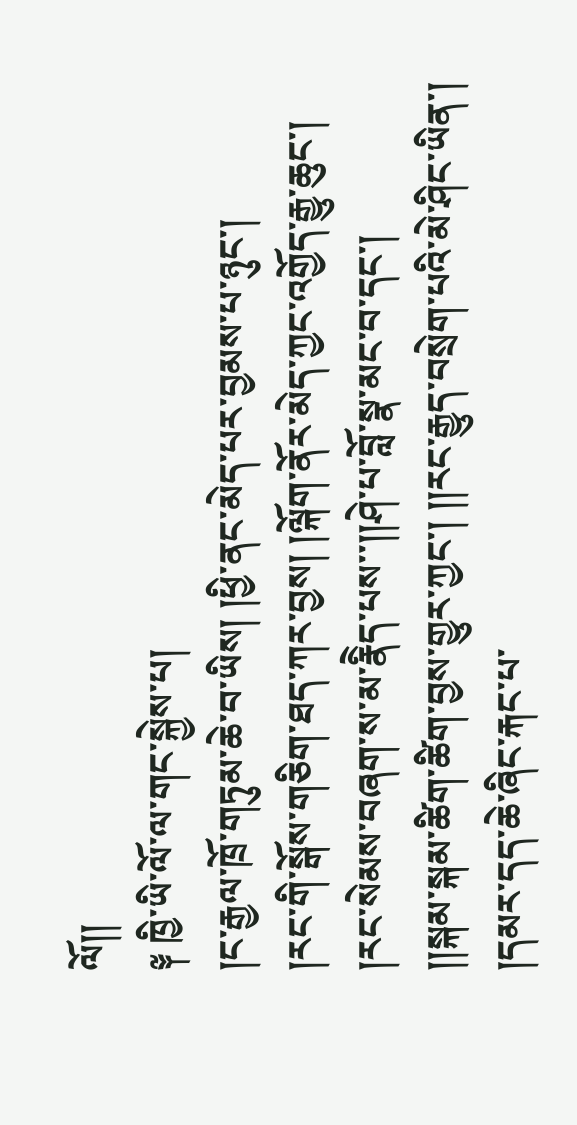ལོ།།
༈ ཁྱི་ཡི་ལོ་ལ་གང་སྐྱེས་པ།
།ང་རྒྱལ་ཁྲོ་གཏུམ་ཆེ་བ་ཡིས། །ཕྱི་ནང་མེད་པར་བྱམས་པ་ཉུང་།
།རང་གི་སྒོས་གཅིག་ཐད་ཀར་བྱས། །ལྐོག་ནོར་མེད་ཀྱང་འགྱོད་རྒྱུ་ཆུང་།
།རང་སེམས་བཞག་ས་མ་རྣིེད་པས་་།།ཤེ་པ་བློ་སྣ་མང་བ་དང་།
།།སྐམ་སྐམ་ཚིག་ཚིག་བྱས་གྱུར་ཀྱང་། །།རང་རྒྱུད་བསྲེག་པའི་མེ་ཤིང་ཡིན་།
།དམར་དད་ཆེ་ཞིང་རྐང་པ་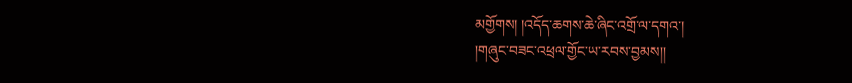མགྱོགས། །འདོད་ཆགས་ཆེ་ཞིང་འགྲོ་ལ་དགའ་།
།གཞུང་བཟང་འཕྲལ་གྱོང་ཡ་རབས་བྱམས།།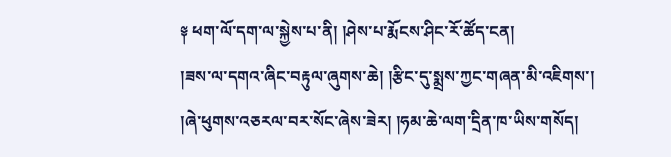༈ ཕག་ལོ་དག་ལ་སྐྱེས་པ་ནི། །ཤེས་པ་རྨོངས་ཤིང་རོ་ཚོད་ངན།
།ཟས་ལ་དགའ་ཞིང་བརྟུལ་ཞུགས་ཆེ། །རྩིང་དུ་སྨྲས་ཀྱང་གཞན་མི་འཇིགས་།
།ཞེ་ཕུགས་འཅརལ་བར་སོང་ཞེས་ཟེར། །ཧམ་ཆེ་ལག་དྲིན་ཁ་ཡིས་གསོད།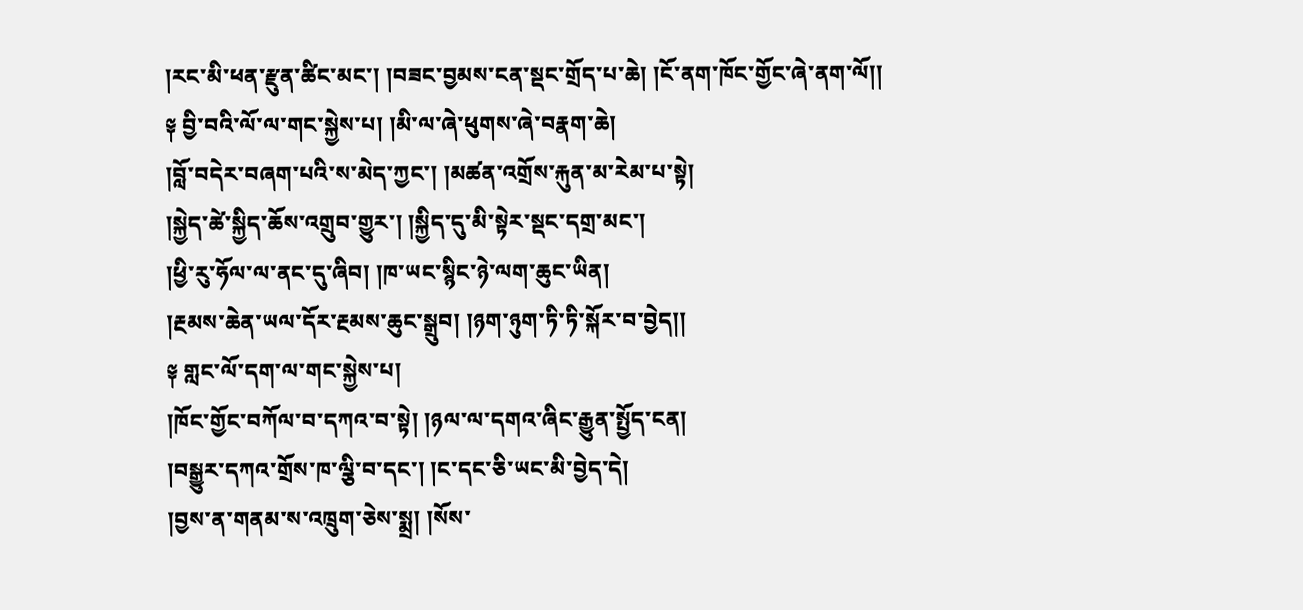།རང་མི་ཕན་རྫུན་ཚིང་མང་། །བཟང་བྱམས་ངན་སྡང་གྲོད་པ་ཆེ། །ངོ་ནག་ཁོང་གྱོང་ཞེ་ནག་ལོ།།
༈ བྱི་བའི་ལོ་ལ་གང་སྐྱེས་པ། །མི་ལ་ཞེ་ཕུགས་ཞེ་བརྣག་ཆེ།
།བློ་བདེར་བཞག་པའི་ས་མེད་ཀྱང་། །མཚན་འགྲོས་རྐུན་མ་རེམ་པ་སྟེ།
།སྐྱེད་ཚེ་སྐྱིད་ཆོས་འགྲུབ་གྱུར་། །སྐྱིད་དུ་མི་སྟེར་སྡང་དགྲ་མང་།
།ཕྱི་རུ་ཧོལ་ལ་ནང་དུ་ཞིབ། །ཁ་ཡང་སྙིང་ཉེ་ལག་ཆུང་ཡིན།
།རྔམས་ཆེན་ཡལ་དོར་རྔམས་ཆུང་སྒྲུབ། །ཉག་ཉུག་ཏི་ཏི་སྐོར་བ་བྱེད།།
༈ གླང་ལོ་དག་ལ་གང་སྐྱེས་པ།
།ཁོང་གྱོང་བཀོལ་བ་དཀའ་བ་སྟེ། །ཉལ་ལ་དགའ་ཞིང་རྒྱུན་སྤྱོད་ངན།
།བསྒྱུར་དཀའ་གྲོས་ཁ་ལྕི་བ་དང་། །ང་དང་ཅི་ཡང་མི་བྱེད་དེ།
།བྱས་ན་གནམ་ས་འཁྲུག་ཅེས་སྨྲ། །སོས་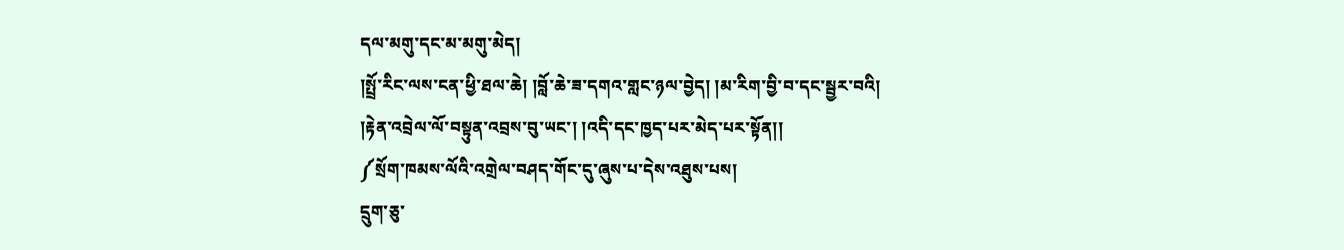དལ་མགུ་དང་མ་མགུ་མེད།
།སྤྲོ་རིང་ལས་ངན་ཕྱི་ཐལ་ཆེ། །བློ་ཆེ་ཟ་དགའ་གླང་ཉལ་བྱེད། །མ་རིག་བྱི་བ་དང་སྦྱར་བའི།
།རྟེན་འབྲེལ་ལོ་བསྟུན་འབྲས་བུ་ཡང་། །འདི་དང་ཁྱད་པར་མེད་པར་སྟོན།།
༼སྲོག་ཁམས་ལོའི་འགྲེལ་བཤད་གོང་དུ་ཞུས་པ་དེས་འཐུས་པས།
དྲུག་ཅུ་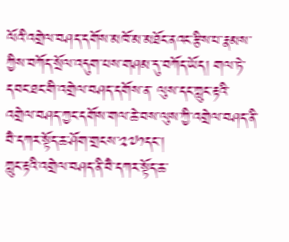ལོའི་འགྲེལ་བཤད་དགོས་མཁོ་མ་མཐོང་ནའང་རྩིས་པ་རྣམས་ཀྱིས་བཀོད་སྲོལ་འདུག་པས་གཤམ་དུ་བཀོད་ཡོད། གལ་ཏེ་དབང་ཐང་གི་འགྲེལ་བཤད་དགོས་ན་ ལུས་དང་ཀླུང་རྟའི་འགྲེལ་བཤད་ཀྱང་དགོས་གལ་ཆེ་བས་ལུས་ཀྱི་འགྲེལ་བཤད་ནི་བཻ་དཀར་སྟོད་ཆ་ཤོག་གྲངས་༢༧༡དང་།
ཀླུང་རྟའི་འགྲེལ་བཤད་ནི་བཻ་དཀར་སྟོད་ཆ་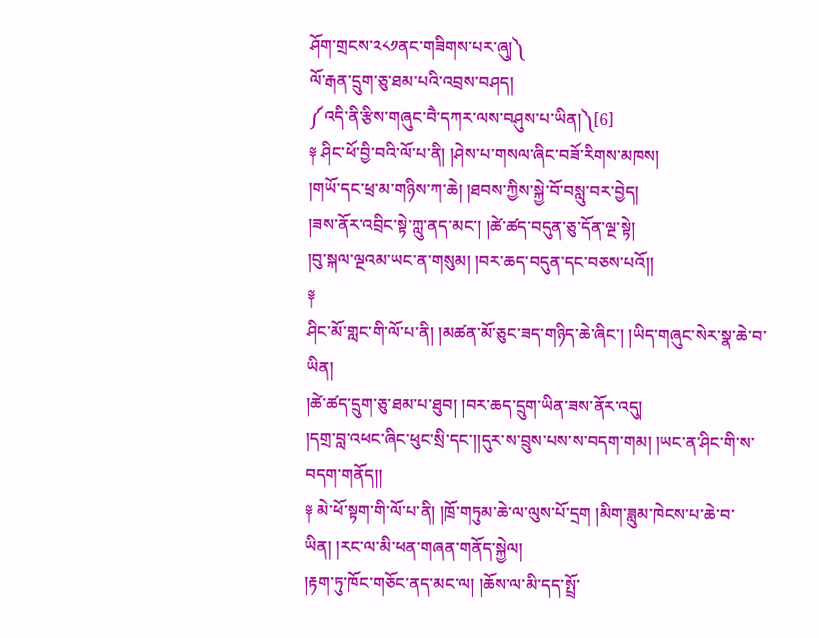ཤོག་གྲངས་༢༨༡ནང་གཟིགས་པར་ཞུ།༽
ལོ་རྒན་དྲུག་ཅུ་ཐམ་པའི་འབྲས་བཤད།
༼འདི་ནི་རྩིས་གཞུང་བཻ་དཀར་ལས་བཤུས་པ་ཡིན།༽[6]
༈ ཤིང་ཕོ་བྱི་བའི་ལོ་པ་ནི། །ཤེས་པ་གསལ་ཞིང་བཟོ་རིགས་མཁས།
།གཡོ་དང་ཕྲ་མ་གཉིས་ཀ་ཆེ། །ཐབས་ཀྱིས་སྐྱེ་བོ་བསླུ་བར་བྱེད།
།ཟས་ནོར་འབྲིང་སྟེ་ཀླུ་ནད་མང་། །ཚེ་ཚད་བདུན་ཅུ་དོན་ལྔ་སྟེ།
།བུ་སྐལ་ལྔའམ་ཡང་ན་གསུམ། །བར་ཆད་བདུན་དང་བཅས་པའོ།།
༈
ཤིང་མོ་གླང་གི་ལོ་པ་ནི། །མཚན་མོ་ཅུང་ཟད་གཉིད་ཆེ་ཞིང་། །ཡིད་གཞུང་སེར་སྣ་ཆེ་བ་ཡིན།
།ཚེ་ཚད་དྲུག་ཅུ་ཐམ་པ་ཐུབ། །བར་ཆད་དྲུག་ཡིན་ཟས་ནོར་འདུ།
།དགྲ་བླ་འཕང་ཞིང་ཕུང་སྲི་དང་།།དུར་ས་བྲུས་པས་ས་བདག་གམ། །ཡང་ན་ཤིང་གི་ས་བདག་གནོད།།
༈ མེ་ཕོ་སྟག་གི་ལོ་པ་ནི། །ཁྲོ་གཏུམ་ཆེ་ལ་ལུས་པོ་དྲག །མིག་ཟླུམ་ཁེངས་པ་ཆེ་བ་ཡིན། །རང་ལ་མི་ཕན་གཞན་གནོད་སྐྱེལ།
།རྟག་ཏུ་ཁོང་གཅོང་ནད་མང་ལ། །ཆོས་ལ་མི་དད་སྤྲོ་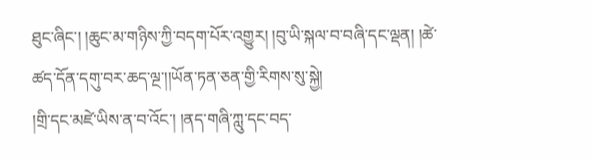ཐུང་ཞིང་། །ཆུང་མ་གཉིས་ཀྱི་བདག་པོར་འགྱུར། །བུ་ཡི་སྐལ་བ་བཞི་དང་ལྡན། །ཚེ་ཚད་དོན་དགུ་བར་ཆད་ལྔ་།།ཡོན་ཏན་ཅན་གྱི་རིགས་སུ་སྐྱེ།
།གྲི་དང་མཛེ་ཡིས་ན་བ་འོང་། །ནད་གཞི་ཀླུ་དང་བད་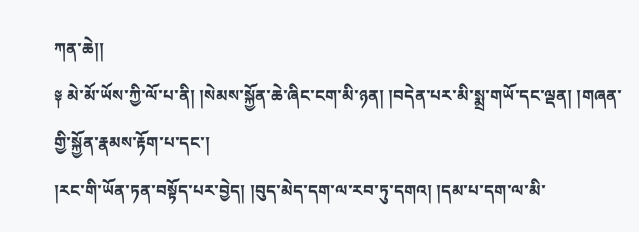ཀན་ཆེ།།
༈ མེ་མོ་ཡོས་ཀྱི་ལོ་པ་ནི། །སེམས་སྐྱོན་ཆེ་ཞིང་ངག་མི་ཉན། །བདེན་པར་མི་སྨྲ་གཡོ་དང་ལྡན། །གཞན་གྱི་སྐྱོན་རྣམས་རྟོག་པ་དང་།
།རང་གི་ཡོན་ཏན་བསྟོད་པར་བྱེད། །བུད་མེད་དག་ལ་རབ་ཏུ་དགའ། །དམ་པ་དག་ལ་མི་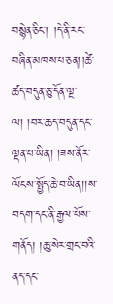བསྙེན་ཅིང་། །དེ་ནི་རང་བཞིན་མཁས་པ་ཅན།།ཚེ་ཚད་བདུན་ཅུ་དོན་ལྔ་ལ། །བར་ཆད་བདུན་དང་ལྡན་པ་ཡིན། །ཟས་ནོར་ལོངས་སྤྱོད་ཆེ་བ་ཡིན།།ས་བདག་དང་ནི་རྒྱལ་པོས་གནོད། །ཆུ་སེར་གྲང་བའི་ནད་དང་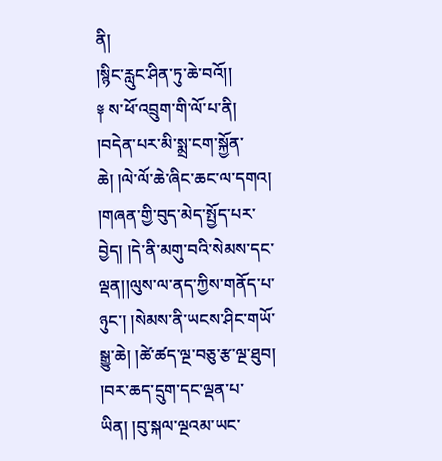ནི།
།སྙིང་རླུང་ཤིན་ཏུ་ཆེ་བའོ།།
༈ ས་ཕོ་འབྲུག་གི་ལོ་པ་ནི།
།བདེན་པར་མི་སྨྲ་ངག་སྐྱོན་ཆེ། །ལེ་ལོ་ཆེ་ཞིང་ཆང་ལ་དགའ།
།གཞན་གྱི་བུད་མེད་སྤྱོད་པར་བྱེད། །དེ་ནི་མགུ་བའི་སེམས་དང་ལྡན།།ལུས་ལ་ནད་ཀྱིས་གནོད་པ་ཉུང་། །སེམས་ནི་ཡངས་ཤིང་གཡོ་སྒྱུ་ཆེ། །ཚེ་ཚད་ལྔ་བཅུ་རྩ་ལྔ་ཐུབ།
།བར་ཆད་དྲུག་དང་ལྡན་པ་ཡིན། །བུ་སྐལ་ལྔའམ་ཡང་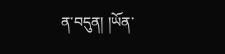ན་བདུན། །ཡོན་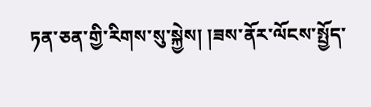ཏན་ཅན་གྱི་རིགས་སུ་སྐྱེས། །ཟས་ནོར་ལོངས་སྤྱོད་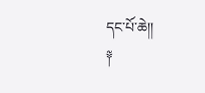དང་པོ་ཆེ།།
༈